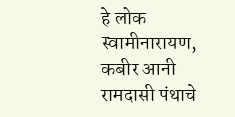हे लोक स्वामीनारायण, कबीर आनी रामदासी पंथाचे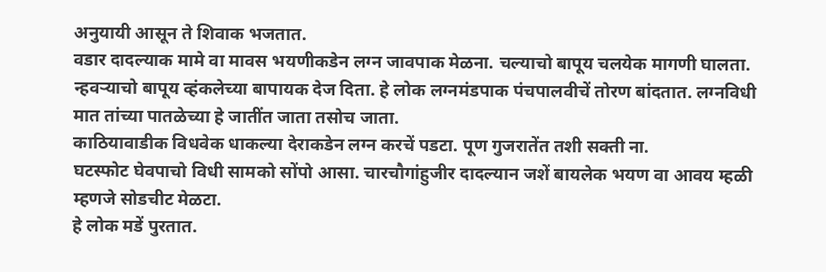अनुयायी आसून ते शिवाक भजतात.
वडार दादल्याक मामे वा मावस भयणीकडेन लग्न जावपाक मेळना. चल्याचो बापूय चलयेक मागणी घालता. न्हवऱ्याचो बापूय व्हंकलेच्या बापायक देज दिता. हे लोक लग्नमंडपाक पंचपालवीचें तोरण बांदतात. लग्नविधी मात तांच्या पातळेच्या हे जातींत जाता तसोच जाता.
काठियावाडीक विधवेक धाकल्या देराकडेन लग्न करचें पडटा. पूण गुजरातेंत तशी सक्ती ना.
घटस्फोट घेवपाचो विधी सामको सोंपो आसा. चारचौगांहुजीर दादल्यान जशें बायलेक भयण वा आवय म्हळी म्हणजे सोडचीट मेळटा.
हे लोक मडें पुरतात.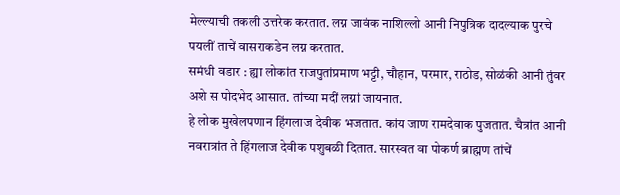मेल्ल्याची तकली उत्तरेक करतात. लग्न जावंक नाशिल्लो आनी निपुत्रिक दादल्याक पुरचे पयलीं ताचें वासराकडेन लग्न करतात.
समंधी वडार : ह्या लोकांत राजपुतांप्रमाण भट्टी, चौहान, परमार, राठोड, सोळंकी आनी तुंवर अशे स पोदभेद आसात. तांच्या मदीं लग्नां जायनात.
हे लोक मुखेलपणान हिंगलाज देवीक भजतात. कांय जाण रामदेवाक पुजतात. चैत्रांत आनी नवरात्रांत ते हिंगलाज देवीक पशुबळी दितात. सारस्वत वा पोकर्ण ब्राह्मण तांचें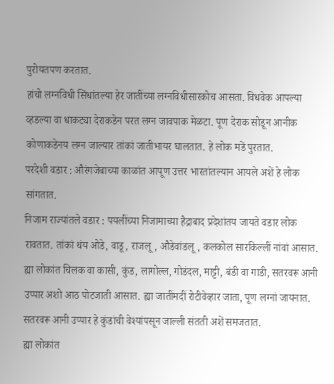पुरोयतपण करतात.
हांचो लग्नविधी सिंधांतल्या हेर जातींच्या लग्नविधीसारकोच आसता. विधवेक आपल्या व्हडल्या वा धाकट्या देराकडेन परत लग्न जावपाक मेळटा. पूण देराक सोडून आनीक कोणाकडेनय लग्न जाल्यार तांकां जातीभायर घालतात. हे लोक मडें पुरतात.
परदेशी वडार : औरंगजेबाच्या काळांत आपूण उत्तर भारतांतल्यान आयले अशें हे लोक सांगतात.
निजाम राज्यांतले वडार : पयलींच्या निजामाच्या हैद्राबाद प्रदेशांतय जायते वडार लोक रावतात. तांकां थंय ओडे, वाडू, राजलू, औडेवांडलू, कलकोल सारकिल्लीं नांवां आसात.
ह्या लोकांत चिलक वा कासी, कुंड, लागोल्ल, गोडंदल, माट्टी, बंडी वा गाडी, सतरवरू आनी उप्पार अशो आठ पोटजाती आसात. ह्या जातींमदीं रोटीवेव्हार जाता, पूण लग्नां जायनात. सतरवरू आनी उप्पार हे कुंडांची वेश्यांपसून जाल्ली संतती अशें समजतात.
ह्या लोकांत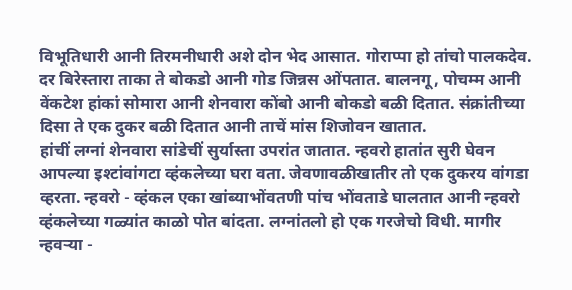विभूतिधारी आनी तिरमनीधारी अशे दोन भेद आसात. गोराप्पा हो तांचो पालकदेव. दर बिरेस्तारा ताका ते बोकडो आनी गोड जिन्नस ओंपतात. बालनगू, पोचम्म आनी वेंकटेश हांकां सोमारा आनी शेनवारा कोंबो आनी बोकडो बळी दितात. संक्रांतीच्या दिसा ते एक दुकर बळी दितात आनी ताचें मांस शिजोवन खातात.
हांचीं लग्नां शेनवारा सांडेचीं सुर्यास्ता उपरांत जातात. न्हवरो हातांत सुरी घेवन आपल्या इश्टांवांगटा व्हंकलेच्या घरा वता. जेवणावळीखातीर तो एक दुकरय वांगडा व्हरता. न्हवरो - व्हंकल एका खांब्याभोंवतणी पांच भोंवताडे घालतात आनी न्हवरो व्हंकलेच्या गळ्यांत काळो पोत बांदता. लग्नांतलो हो एक गरजेचो विधी. मागीर न्हवऱ्या -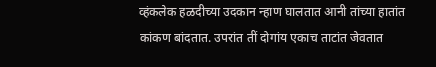व्हंकलेक हळदीच्या उदकान न्हाण घालतात आनी तांच्या हातांत कांकण बांदतात. उपरांत तीं दोगांय एकाच ताटांत जेवतात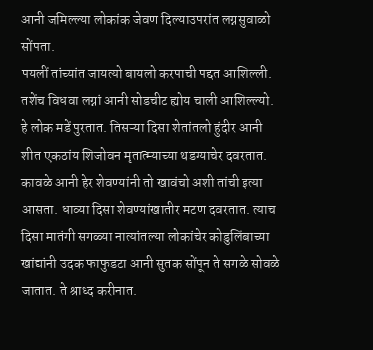आनी जमिल्ल्या लोकांक जेवण दिल्याउपरांत लग्नसुवाळो सोंपता.
पयलीं तांच्यांत जायत्यो बायलो करपाची पद्दत आशिल्ली. तशेंच विधवा लग्नां आनी सोडचीट ह्योय चाली आशिल्ल्यो.
हे लोक मडें पुरतात. तिसऱ्या दिसा शेतांतलो हुंदीर आनी शीत एकठांय शिजोवन मृतात्म्याच्या थडग्याचेर दवरतात. कावळे आनी हेर शेवण्यांनी तो खावंचो अशी तांची इत्या आसता. धाव्या दिसा शेवण्यांखातीर मटण दवरतात. त्याच दिसा मातंगी सगळ्या नात्यांतल्या लोकांचेर कोडुलिंबाच्या खांद्यांनी उदक फाफुडटा आनी सुतक सोंपून ते सगळे सोवळे जातात. ते श्राध्द करीनात.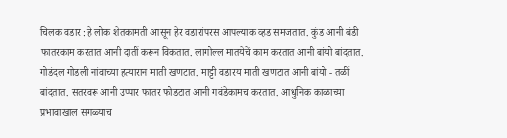चिलक वडार :हे लोक शेतकामती आसून हेर वडारांपरस आपल्याक व्हड समजतात. कुंड आनी बंडी फातरकाम करतात आनी दातीं करून विकतात. लागोल्ल मातयेचें काम करतात आनी बांयो बांदतात. गोडंदल गोडली नांवाच्या हत्यारान माती खणटात. माट्टी वडारय माती खणटात आनी बांयो - तळीं बांदतात. सतरवरू आनी उप्पार फातर फोडटात आनी गवंडेकामच करतात. आधुनिक काळाच्या प्रभावाखाल सगळ्याच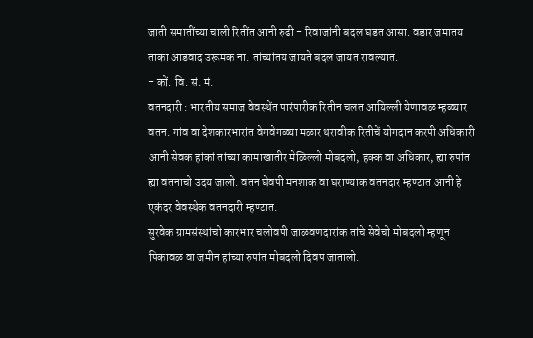जाती समातींच्या चाली रितींत आनी रुढी - रिवाजांनी बदल घडत आसा. वडार जमातय ताका आडवाद उरूमक ना. तांच्यांतय जायते बदल जायत रावल्यात.
- कों. वि. सं. मं.
वतनदारी : भारतीय समाज वेवस्थेंत पारंपारीक रितीन चलत आयिल्ली येणावळ म्हळ्यार वतन. गांव वा देशकारभारांत वेगवेगळ्या मळार थरावीक रितीचें योगदान करपी अधिकारी आनी सेवक हांकां तांच्या कामाखातीर मेळिल्लो मोबदलो, हक्क वा अधिकार, ह्या रुपांत ह्या वतनाचो उदय जालो. वतन घेवपी मनशाक वा घराण्याक वतनदार म्हण्टात आनी हे एकंदर वेवस्थेक वतनदारी म्हण्टात.
सुरवेक ग्रामसंस्थांचो कारभार चलोवपी जाळवणदारांक तांचे सेवेचो मोबदलो म्हणून पिकावळ वा जमीन हांच्या रुपांत मोबदलो दिवप जातालो.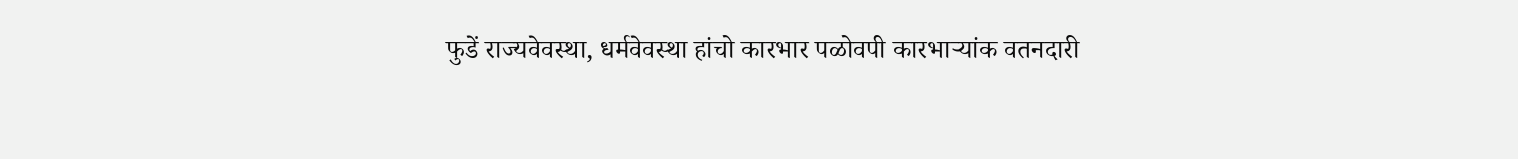फुडें राज्यवेवस्था, धर्मवेवस्था हांचो कारभार पळोवपी कारभाऱ्यांक वतनदारी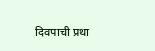दिवपाची प्रथा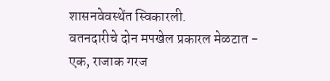शासनवेवस्थेंत स्विकारली.
वतनदारीचे दोन मपखेल प्रकारल मेळटात - एक, राजाक गरज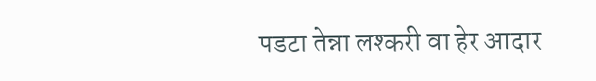पडटा तेन्ना लश्करी वा हेर आदार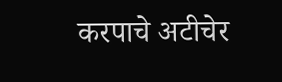करपाचे अटीचेर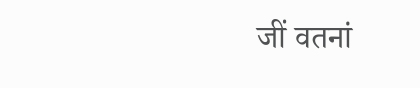जीं वतनां